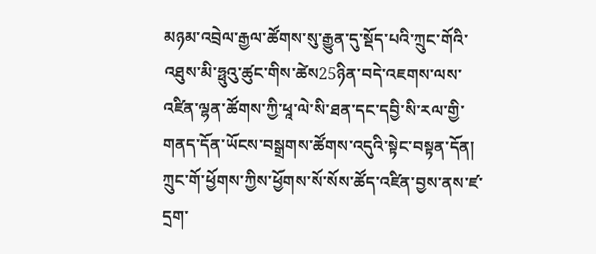མཉམ་འབྲེལ་རྒྱལ་ཚོགས་སུ་རྒྱུན་དུ་སྡོད་པའི་ཀྲུང་གོའི་འཐུས་མི་ཧྥུའུ་ཚུང་གིས་ཚེས25ཉིན་བདེ་འཇགས་ལས་འཛིན་ལྷན་ཚོགས་ཀྱི་ཕཱ་ལེ་སི་ཐན་དང་དབྱི་སི་རལ་གྱི་གནད་དོན་ཡོངས་བསྒྲགས་ཚོགས་འདུའི་སྟེང་བསྟན་དོན། ཀྲུང་གོ་ཕྱོགས་ཀྱིས་ཕྱོགས་སོ་སོས་ཚོད་འཛིན་བྱས་ནས་ཛ་དྲག་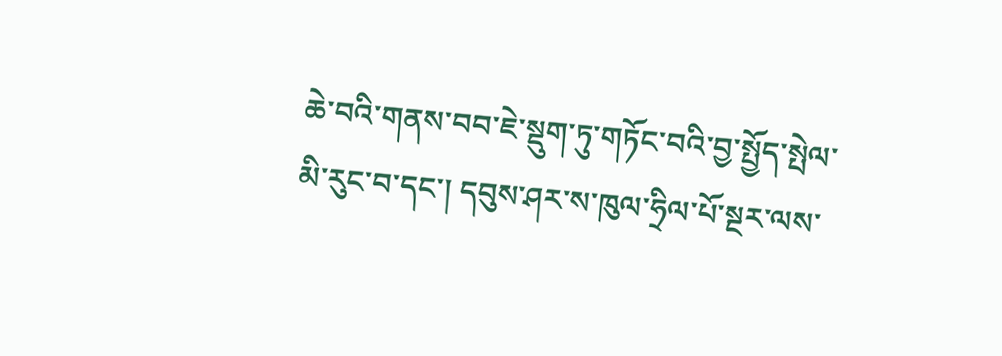ཆེ་བའི་གནས་བབ་ཇེ་སྡུག་ཏུ་གཏོང་བའི་བྱ་སྤྱོད་སྤེལ་མི་རུང་བ་དང་། དབུས་ཤར་ས་ཁུལ་ཧྲིལ་པོ་སྔར་ལས་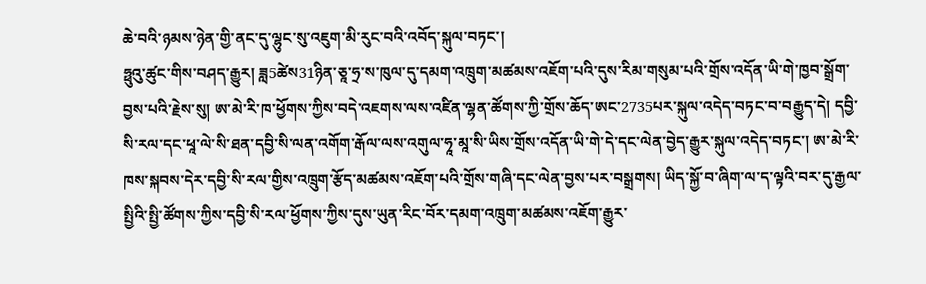ཆེ་བའི་ཉམས་ཉེན་གྱི་ནང་དུ་ལྷུང་སུ་འཇུག་མི་རུང་བའི་འབོད་སྐུལ་བཏང་།
ཧྥུའུ་ཚུང་གིས་བཤད་རྒྱུར། ཟླ5ཚེས31ཉིན་ཅཱ་ཧྲ་ས་ཁུལ་དུ་དམག་འཁྲུག་མཚམས་འཇོག་པའི་དུས་རིམ་གསུམ་པའི་གྲོས་འདོན་ཡི་གེ་ཁྱབ་སྒྲོག་བྱས་པའི་རྗེས་སུ། ཨ་མེ་རི་ཁ་ཕྱོགས་ཀྱིས་བདེ་འཇགས་ལས་འཛིན་ལྷན་ཚོགས་ཀྱི་གྲོས་ཆོད་ཨང་2735པར་སྐུལ་འདེད་བཏང་བ་བརྒྱུད་དེ། དབྱི་སི་རལ་དང་ཕཱ་ལེ་སི་ཐན་དབྱི་སི་ལན་འགོག་རྒོལ་ལས་འགུལ་ཧཱ་མཱ་སི་ཡིས་གྲོས་འདོན་ཡི་གེ་དེ་དང་ལེན་བྱེད་རྒྱུར་སྐུལ་འདེད་བཏང་། ཨ་མེ་རི་ཁས་སྐབས་དེར་དབྱི་སི་རལ་གྱིས་འཁྲུག་རྩོད་མཚམས་འཇོག་པའི་གྲོས་གཞི་དང་ལེན་བྱས་པར་བསྒྲགས། ཡིད་སྐྱོ་བ་ཞིག་ལ་ད་ལྟའི་བར་དུ་རྒྱལ་སྤྱིའི་སྤྱི་ཚོགས་ཀྱིས་དབྱི་སི་རལ་ཕྱོགས་ཀྱིས་དུས་ཡུན་རིང་བོར་དམག་འཁྲུག་མཚམས་འཇོག་རྒྱུར་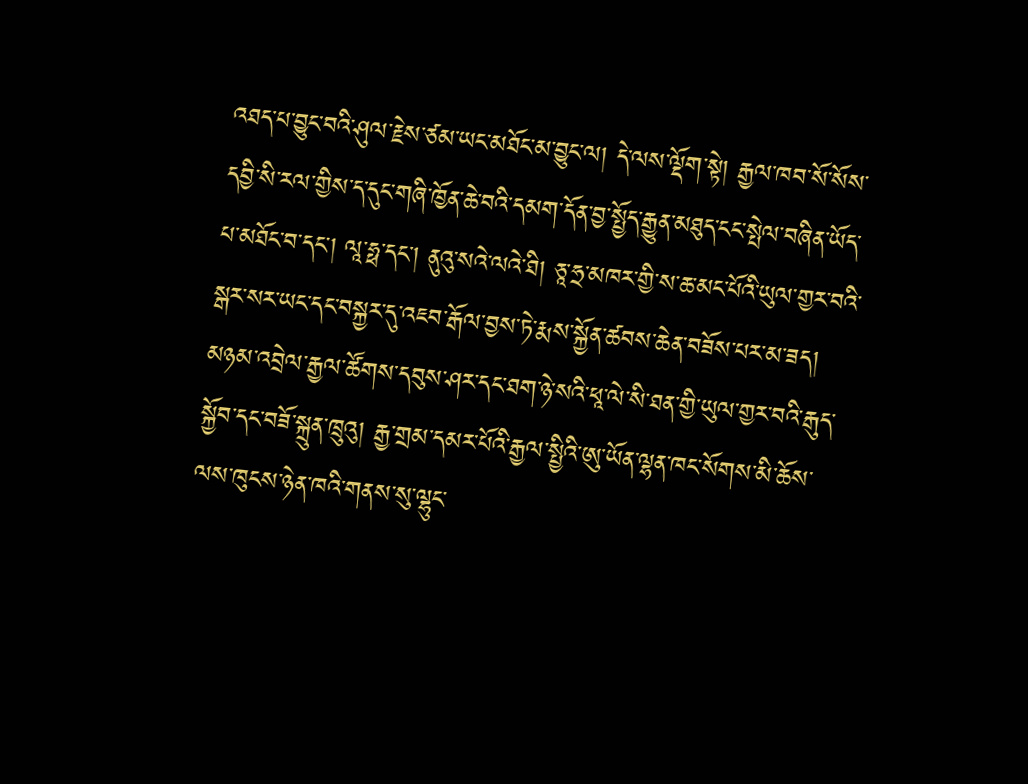འཐད་པ་བྱུང་བའི་ཤུལ་རྗེས་ཙམ་ཡང་མཐོང་མ་བྱུང་ལ། དེ་ལས་ལྡོག་སྟེ། རྒྱལ་ཁབ་སོ་སོས་དབྱི་སི་རལ་གྱིས་ད་དུང་གཞི་ཁྱོན་ཆེ་བའི་དམག་དོན་བྱ་སྤྱོད་རྒྱུན་མཐུད་ངང་སྤེལ་བཞིན་ཡོད་པ་མཐོང་བ་དང་། ལཱ་ཧྥ་དང་། ནུའུ་སའེ་ལའེ་ཐི། ཅཱ་ཧྲ་མཁར་གྱི་ས་ཆ་མང་པོའི་ཡུལ་གྱར་བའི་སྒར་སར་ཡང་དང་བསྐྱར་དུ་འཇབ་རྒོལ་བྱས་ཏེ་རྨས་སྐྱོན་ཚབས་ཆེན་བཟོས་པར་མ་ཟད། མཉམ་འབྲེལ་རྒྱལ་ཚོགས་དབུས་ཤར་དང་ཐག་ཉེ་སའི་ཕཱ་ལེ་སི་ཐན་གྱི་ཡུལ་གྱར་བའི་རྒུད་སྐྱོབ་དང་བཟོ་སྐྲུན་ཁྲུའུ། རྒྱ་གྲམ་དམར་པོའི་རྒྱལ་སྤྱིའི་ཨུ་ཡོན་ལྷན་ཁང་སོགས་མི་ཆོས་ལས་ཁུངས་ཉེན་ཁའི་གནས་སུ་ལྷུང་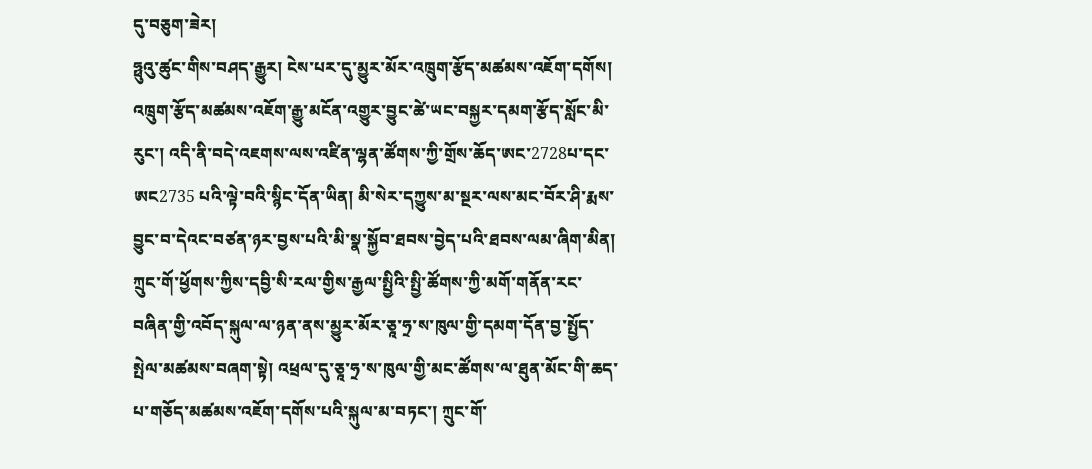དུ་བཅུག་ཟེར།
ཧྥུའུ་ཚུང་གིས་བཤད་རྒྱུར། ངེས་པར་དུ་མྱུར་མོར་འཁྲུག་རྩོད་མཚམས་འཇོག་དགོས། འཁྲུག་རྩོད་མཚམས་འཇོག་རྒྱུ་མངོན་འགྱུར་བྱུང་ཚེ་ཡང་བསྐྱར་དམག་རྩོད་སློང་མི་རུང་། འདི་ནི་བདེ་འཇགས་ལས་འཛིན་ལྷན་ཚོགས་ཀྱི་གྲོས་ཆོད་ཨང་2728པ་དང་ཨང2735 པའི་ལྟེ་བའི་སྙིང་དོན་ཡིན། མི་སེར་དཀྱུས་མ་སྔར་ལས་མང་བོར་ཤི་རྨས་བྱུང་བ་དེའང་བཙན་ཉར་བྱས་པའི་མི་སྣ་སྐྱོབ་ཐབས་བྱེད་པའི་ཐབས་ལམ་ཞིག་མིན། ཀྲུང་གོ་ཕྱོགས་ཀྱིས་དབྱི་སི་རལ་གྱིས་རྒྱལ་སྤྱིའི་སྤྱི་ཚོགས་ཀྱི་མགོ་གནོན་རང་བཞིན་གྱི་འབོད་སྐུལ་ལ་ཉན་ནས་མྱུར་མོར་ཅཱ་ཧྲ་ས་ཁུལ་གྱི་དམག་དོན་བྱ་སྤྱོད་སྤེལ་མཚམས་བཞག་སྟེ། འཕྲལ་དུ་ཅཱ་ཧྲ་ས་ཁུལ་གྱི་མང་ཚོགས་ལ་ཐུན་མོང་གི་ཆད་པ་གཅོད་མཚམས་འཇོག་དགོས་པའི་སྐུལ་མ་བཏང་། ཀྲུང་གོ་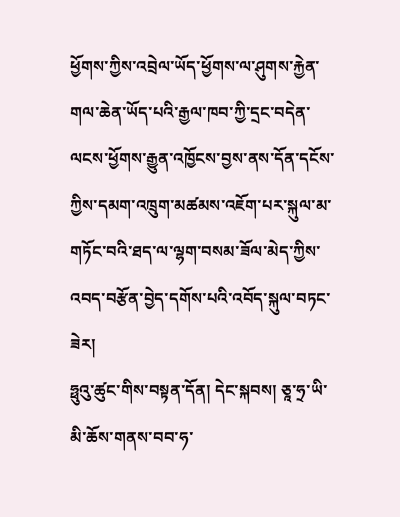ཕྱོགས་ཀྱིས་འབྲེལ་ཡོད་ཕྱོགས་ལ་ཤུགས་རྐྱེན་གལ་ཆེན་ཡོད་པའི་རྒྱལ་ཁབ་ཀྱི་དྲང་བདེན་ལངས་ཕྱོགས་རྒྱུན་འཁྱོངས་བྱས་ནས་དོན་དངོས་ཀྱིས་དམག་འཁྲུག་མཚམས་འཇོག་པར་སྐུལ་མ་གཏོང་བའི་ཐད་ལ་ལྷག་བསམ་ཟོལ་མེད་ཀྱིས་འབད་བརྩོན་བྱེད་དགོས་པའི་འབོད་སྐུལ་བཏང་ཟེར།
ཧྥུའུ་ཚུང་གིས་བསྟན་དོན། དེང་སྐབས། ཅཱ་ཧྲ་ཡི་མི་ཆོས་གནས་བབ་ཧ་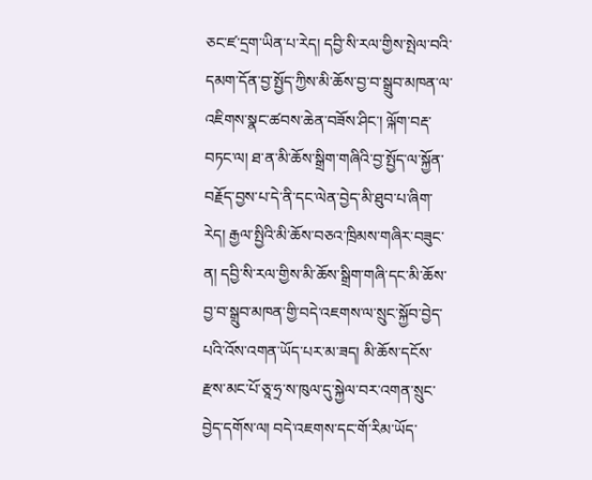ཅང་ཛ་དྲག་ཡིན་པ་རེད། དབྱི་སི་རལ་གྱིས་སྤེལ་བའི་དམག་དོན་བྱ་སྤྱོད་ཀྱིས་མི་ཆོས་བྱ་བ་སྒྲུབ་མཁན་ལ་འཇིགས་སྣང་ཚབས་ཆེན་བཟོས་ཤིང་། ལྐོག་བརྡ་བཏང་ལ། ཐ་ན་མི་ཆོས་སྒྲིག་གཞིའི་བྱ་སྤྱོད་ལ་སྐྱོན་བརྗོད་བྱས་པ་དེ་ནི་དང་ལེན་བྱེད་མི་ཐུབ་པ་ཞིག་རེད། རྒྱལ་སྤྱིའི་མི་ཆོས་བཅའ་ཁྲིམས་གཞིར་བཟུང་ན། དབྱི་སི་རལ་གྱིས་མི་ཆོས་སྒྲིག་གཞི་དང་མི་ཆོས་བྱ་བ་སྒྲུབ་མཁན་གྱི་བདེ་འཇགས་ལ་སྲུང་སྐྱོབ་བྱེད་པའི་འོས་འགན་ཡོད་པར་མ་ཟད། མི་ཆོས་དངོས་རྫས་མང་པོ་ཅཱ་ཧྲ་ས་ཁུལ་དུ་སྐྱེལ་བར་འགན་སྲུང་བྱེད་དགོས་ལ། བདེ་འཇགས་དང་གོ་རིམ་ཡོད་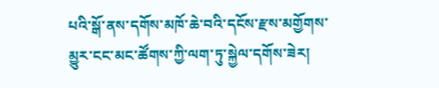པའི་སྒོ་ནས་དགོས་མཁོ་ཆེ་བའི་དངོས་རྫས་མགྱོགས་མྱུར་ངང་མང་ཚོགས་ཀྱི་ལག་ཏུ་སྐྱེལ་དགོས་ཟེར།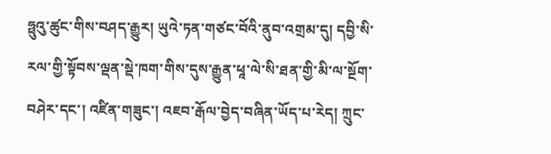ཧྥུའུ་ཚུང་གིས་བཤད་རྒྱུར། ཡུའེ་ཏན་གཙང་བོའི་ནུབ་འགྲམ་དུ། དབྱི་སི་རལ་གྱི་སྟོབས་ལྡན་སྡེ་ཁག་གིས་དུས་རྒྱུན་ཕཱ་ལེ་སི་ཐན་གྱི་མི་ལ་སྔོག་བཤེར་དང་། འཛིན་གཟུང་། འཇབ་རྒོལ་བྱེད་བཞིན་ཡོད་པ་རེད། ཀྲུང་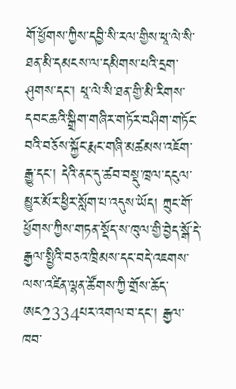གོ་ཕྱོགས་ཀྱིས་དབྱི་སི་རལ་གྱིས་ཕཱ་ལེ་སི་ཐན་མི་དམངས་ལ་དམིགས་པའི་དྲག་ཤུགས་དང་། ཕཱ་ལེ་སི་ཐན་གྱི་མི་རིགས་དབང་ཆའི་སྒྲིག་གཞིར་གཏོར་བཤིག་གཏོང་བའི་བཅོས་སྐྱོང་རྨང་གཞི་མཚམས་འཇོག་རྒྱུ་དང་། དེའི་ནང་དུ་ཚབ་བསྡུ་ཁྲལ་དངུལ་མྱུར་མོར་ཕྱིར་སློག་པ་འདུས་ཡོད། ཀྲུང་གོ་ཕྱོགས་ཀྱིས་གཏན་སྡོད་ས་ཁུལ་གྱི་བྱེད་སྒོ་དེ་རྒྱལ་སྤྱིའི་བཅའ་ཁྲིམས་དང་བདེ་འཇགས་ལས་འཛིན་ལྷན་ཚོགས་ཀྱི་གྲོས་ཆོད་ཨང2334པར་འགལ་བ་དང་། རྒྱལ་ཁབ་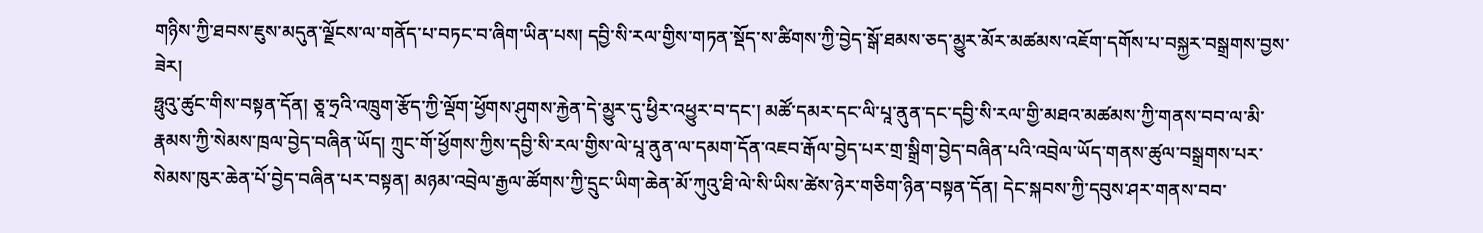གཉིས་ཀྱི་ཐབས་ཇུས་མདུན་ལྗོངས་ལ་གནོད་པ་བཏང་བ་ཞིག་ཡིན་པས། དབྱི་སི་རལ་གྱིས་གཏན་སྡོད་ས་ཚིགས་ཀྱི་བྱེད་སྒོ་ཐམས་ཅད་མྱུར་མོར་མཚམས་འཇོག་དགོས་པ་བསྐྱར་བསྒྲགས་བྱས་ཟེར།
ཧྥུའུ་ཚུང་གིས་བསྟན་དོན། ཅཱ་ཧྲའི་འཁྲུག་རྩོད་ཀྱི་ལྡོག་ཕྱོགས་ཤུགས་རྐྱེན་དེ་མྱུར་དུ་ཕྱིར་འཕྱུར་བ་དང་། མཚོ་དམར་དང་ལི་པཱ་ནུན་དང་དབྱི་སི་རལ་གྱི་མཐའ་མཚམས་ཀྱི་གནས་བབ་ལ་མི་རྣམས་ཀྱི་སེམས་ཁྲལ་བྱེད་བཞིན་ཡོད། ཀྲུང་གོ་ཕྱོགས་ཀྱིས་དབྱི་སི་རལ་གྱིས་ལེ་པཱ་ནུན་ལ་དམག་དོན་འཇབ་རྒོལ་བྱེད་པར་གྲ་སྒྲིག་བྱེད་བཞིན་པའི་འབྲེལ་ཡོད་གནས་ཚུལ་བསྒྲགས་པར་སེམས་ཁུར་ཆེན་པོ་བྱེད་བཞིན་པར་བསྟན། མཉམ་འབྲེལ་རྒྱལ་ཚོགས་ཀྱི་དྲུང་ཡིག་ཆེན་མོ་ཀུའུ་ཐི་ལེ་སི་ཡིས་ཚེས་ཉེར་གཅིག་ཉིན་བསྟན་དོན། དེང་སྐབས་ཀྱི་དབུས་ཤར་གནས་བབ་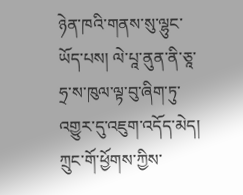ཉེན་ཁའི་གནས་སུ་ལྷུང་ཡོད་པས། ལེ་པཱ་ནུན་ནི་ཅཱ་ཧྲ་ས་ཁུལ་ལྟ་བུ་ཞིག་ཏུ་འགྱུར་དུ་འཇུག་འདོད་མེད། ཀྲུང་གོ་ཕྱོགས་ཀྱིས་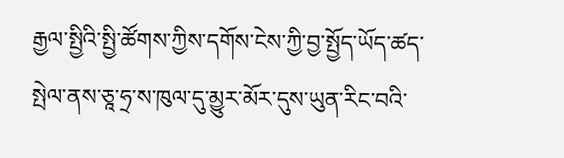རྒྱལ་སྤྱིའི་སྤྱི་ཚོགས་ཀྱིས་དགོས་ངེས་ཀྱི་བྱ་སྤྱོད་ཡོད་ཚད་སྤེལ་ནས་ཅཱ་ཧྲ་ས་ཁུལ་དུ་མྱུར་མོར་དུས་ཡུན་རིང་བའི་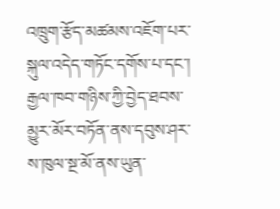འཁྲུག་རྩོད་མཚམས་འཇོག་པར་སྐུལ་འདེད་གཏོང་དགོས་པ་དང་། རྒྱལ་ཁབ་གཉིས་ཀྱི་བྱེད་ཐབས་མྱུར་མོར་བཏོན་ནས་དབུས་ཤར་ས་ཁུལ་སྔ་མོ་ནས་ཡུན་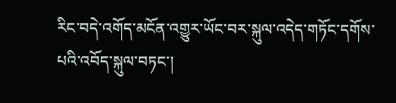རིང་བདེ་འགོད་མངོན་འགྱུར་ཡོང་བར་སྐུལ་འདེད་གཏོང་དགོས་པའི་འབོད་སྐུལ་བཏང་།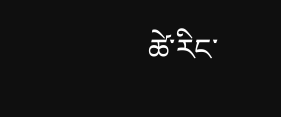ཚེ་རིང་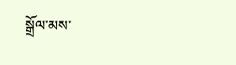སྒྲོལ་མས་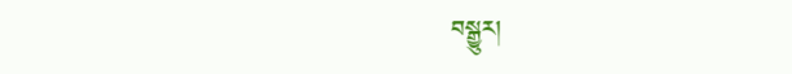བསྒྱུར།